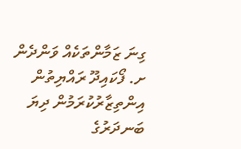ގިނަ ޒަމާންތަކެއް ވަންދެން ށ. ފޯކައިދޫ ރައްޔިތުން އިންތިޒާރުކުރަމުން ދިޔަ ބަނދަރުގެ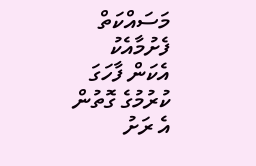މަސައްކަތް ފެށުމާއެކު އެކަން ފާހަގަ ކުރުމުގެ ގޮތުން އެ ރަށު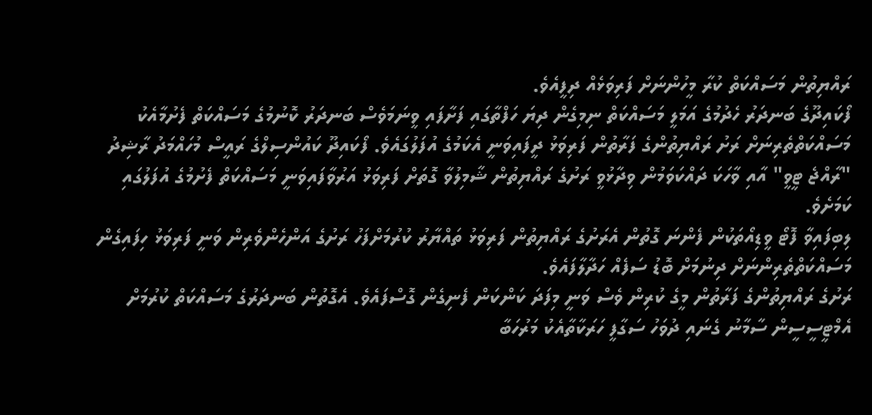ރައްޔިތުން މަސައްކަތް ކުރާ މީހުންނަށް ފަރިވަޅެއް ދިފީއެވެ.
ފޯކައިދޫގެ ބަނދަރު ހެދުމުގެ އަމަލީ މަސައްކަތް ނިމިގެން ދިޔަ ހަފްތާގައި ފަށާފައި ވީނަމަވެސް ބަނދަރު ކޮނުމުގެ މަސައްކަތް ފެށުމާއެކު މަސައްކަތްތެރިނަށް ރަށު ރައްޔިތުންގެ ފަރާތުން ފަރިވަޅު ދީފައިވަނީ އެކަމުގެ އުފަލުގައެވެ. ފޯކައިދޫ ކައުންސިލްގެ ރައީސް މުހައްމަދު ރާޝިދު "ރާއްޖެ ޓީވީ" އާއި ވާހަކަ ދައްކަވަމުން ވިދާޅުވީ ރަށުގެ ރައްޔިތުން ޝާމިލުވާ ގޮތަށް ފަރިވަޅު އަރުވާފައިވަނީ މަސައްކަތް ފެށުމުގެ އުފަލުގައި ކަމަށެވެ.
ލިބިފައިވާ ފޮޓޯ ވީޑިއޯތަކުން ފެންނަ ގޮތުން އެރަށުގެ ރައްޔިތުން ފަރިވަޅު ތައްޔާރު ކުރުމަށްފަހު ރަށުގެ އަންހެންވެރިން ވަނީ ފަރިވަޅު ހިފައިގެން މަސައްކަތްތެރިންނަށް ދިނުމަށް ބޮޑު ސަފެއް ހަދާލާފައެވެ.
ރަށުގެ ރައްޔިތުންގެ ފަރާތުން މީގެ ކުރިން ވެސް ވަނީ މިފަދަ ކަންކަން ފެނިގެން ގޮސްފައެވެ. އެގޮތުން ބަނދަރުގެ މަސައްކަތް ކުރުމަށް އެމްޓީސީސީން ސާމާނު ގެނައި ދުވަހު ސަގާފީ ހަރަކާތާއެކު މަރުހަބާ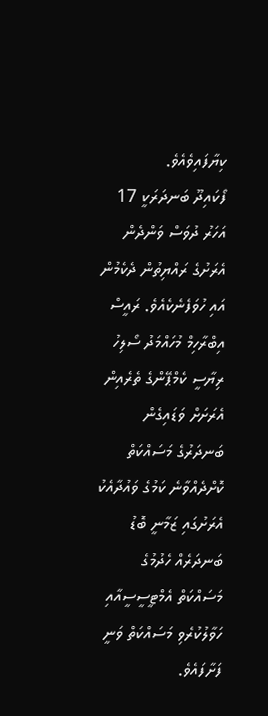ކިޔާފައިވެއެވެ.
ފޯކައިދޫ ބަނދަރަކީ 17 އަހަރު ދުވަސް ވަންދެން އެރަށުގެ ރައްޔިތުން ދެކެމުން އައި ހުވަފެނެކެއެވެ. ރައީސް އިބްރާހިމް މުހައްމަދު ސޯލިހު ރިޔާސީ ކެމްޕޭންގެ ތެރެއިން އެރަށަށް ވަޑައިގެން ބަނދަރުގެ މަސައްކަތް ކޮށްދެއްވާނެ ކަމުގެ ވައުދާއެކު އެރަށުގައި ޒަމާނީ ބޮޑު ބަނދަރެއް ހެދުމުގެ މަސައްކަތް އެމްޓީސީސީއާއި ހަވާލުކުރެވި މަސައްކަތް ވަނީ ފަށާފައެވެ.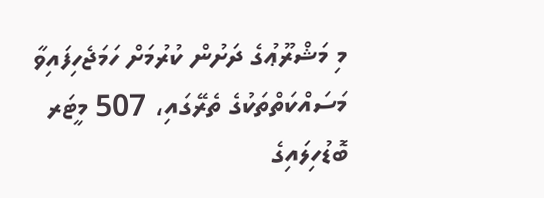މި މަޝްރޫޢުގެ ދަށުން ކުރުމަށް ހަމަޖެހިފައިވާ މަސައްކަތްތަކުގެ ތެރޭގައި، 507 މީޓަރ ބޮޑުހިލައިގެ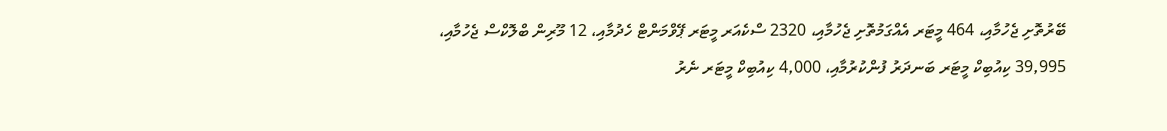ބޭރުތޮށި ޖެހުމާއި، 464 މީޓަރ އެއްގަމުތޮށި ޖެހުމާއި، 2320 ސްކެއަރ މީޓަރ ޕޭވްމަންޓް ހެދުމާއި، 12 މޫރިން ބްލޮކްސް ޖެހުމާއި، 39,995 ކިއުބިކް މީޓަރ ބަނދަރު ފުންކުރުމާއި، 4,000 ކިއުބިކް މީޓަރ ނެރު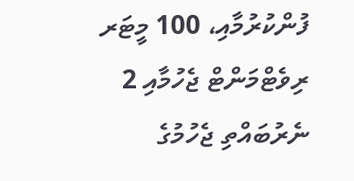ފުންކުރުމާއި، 100 މީޓަރ ރިވެޓްމަންޓް ޖެހުމާއި 2 ނެރުބައްތި ޖެހުމުގެ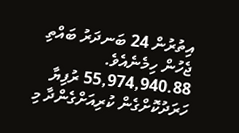އިތުރުން 24 ބަނދަރު ބައްތި ޖެހުން ހިމެނެއެވެ.
55,974,940.88 ރުފިޔާ ހަރަދުކޮށްގެން ކުރިއަށްގެންދާ މި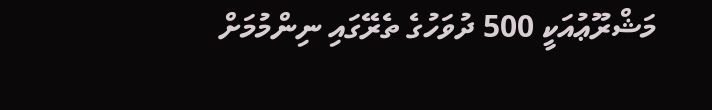މަޝްރޫޢުއަކީ 500 ދުވަހުގެ ތެރޭގައި ނިންމުމަށް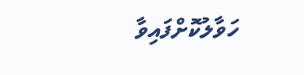ހަވާލުކޮށްފައިވާ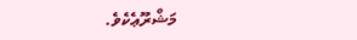މަޝްރޫޢެކެވެ.